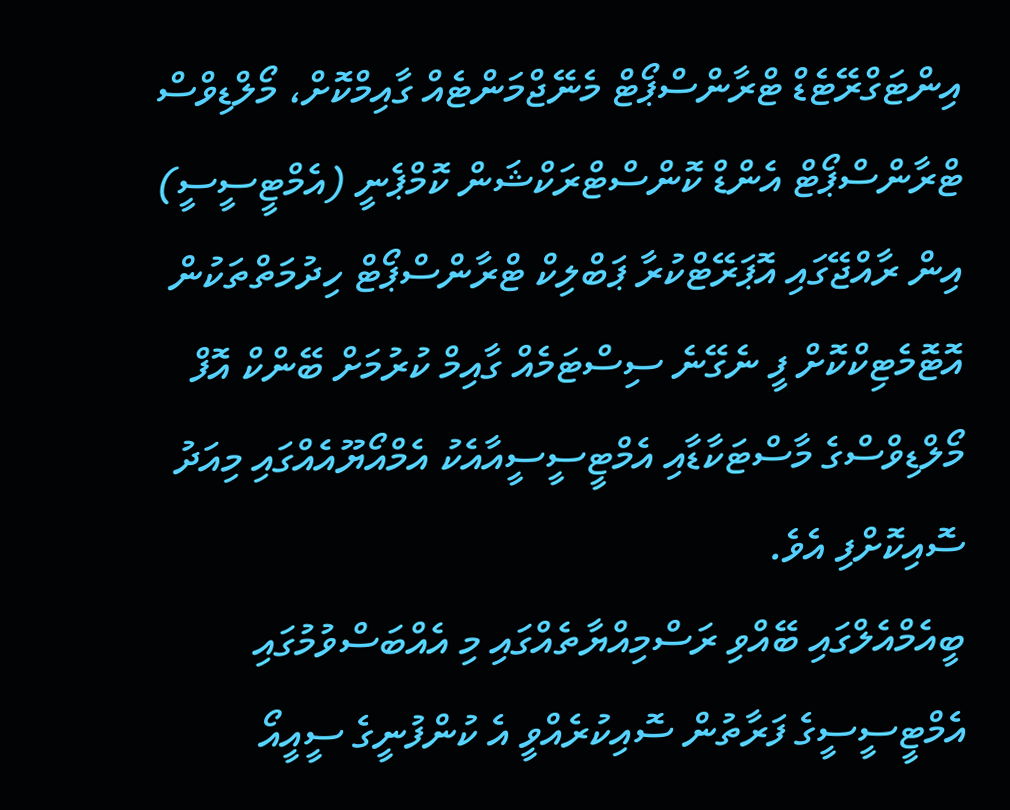އިންޓަގްރޭޓެޑް ޓްރާންސްޕޯޓް މެނޭޖްމަންޓެއް ގާއިމްކޮށް، މޯލްޑިވްސް ޓްރާންސްޕޯޓް އެންޑް ކޮންސްޓްރަކްޝަން ކޮމްޕެނީ (އެމްޓީސީސީ) އިން ރާއްޖޭގައި އޮޕަރޭޓްކުރާ ޕަބްލިކް ޓްރާންސްޕޯޓް ހިދުމަތްތަކުން އޮޓޮމެޓިކްކޮށް ފީ ނެގޭނެ ސިސްޓަމެއް ގާއިމް ކުރުމަށް ބޭންކް އޮފް މޯލްޑިވްސްގެ މާސްޓަކާޑާއި އެމްޓީސީސީއާއެކު އެމްއޯޔޫއެއްގައި މިއަދު ސޮއިކޮށްފި އެވެ.
ބީއެމްއެލްގައި ބޭއްވި ރަސްމިއްޔާތެއްގައި މި އެއްބަސްވުމުގައި އެމްޓީސީސީގެ ފަރާތުން ސޮއިކުރެއްވީ އެ ކުންފުނީގެ ސީއީއޯ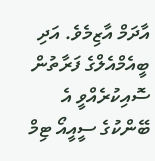އާދަމް އާޒިމެވެ. އަދި ބީއެމްއެލްގެ ފަރާތުން ސޮއިކުރެއްވީ އެ ބޭންކުގެ ސީއީއޯ ޓިމް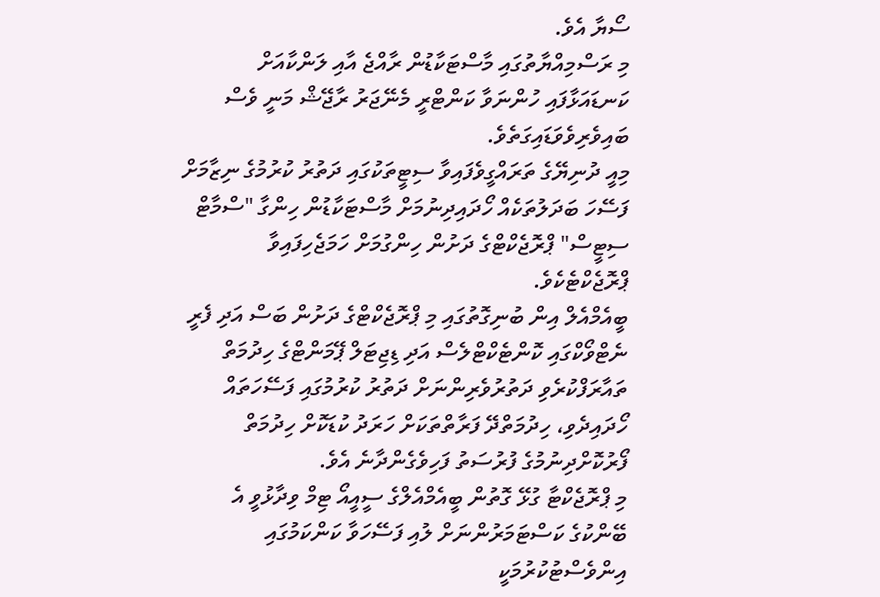ސޯޔާ އެވެ.
މި ރަސްމިއްޔާތުގައި މާސްޓަކާޑުން ރާއްޖެ އާއި ލަންކާއަށް ކަނޑައަޅާފައި ހުންނަވާ ކަންޓްރީ މެނޭޖަރު ރާޖޭޝް މަނީ ވެސް ބައިވެރިވެވަޑައިގަތެވެ.
މިއީ ދުނިޔޭގެ ތަރައްގީވެފައިވާ ސިޓީތަކުގައި ދަތުރު ކުރުމުގެ ނިޒާމަށް ފަސޭހަ ބަދަލުތަކެއް ހޯދައިދިނުމަށް މާސްޓަކާޑުން ހިންގާ "ސްމާޓް ސިޓީސް" ޕްރޮޖެކްޓްގެ ދަށުން ހިންގުމަށް ހަމަޖެހިފައިވާ ޕްރޮޖެކްޓެކެވެ.
ބީއެމްއެލް އިން ބުނިގޮތުގައި މި ޕްރޮޖެކްޓްގެ ދަށުން ބަސް އަދި ފެރީ ނެޓްވޯކްގައި ކޮންޓެކްޓްލެސް އަދި ޑިޖިޓަލް ޕޭމަންޓްގެ ހިދުމަތް ތައާރަފްކުރެވި ދަތުރުވެރިންނަށް ދަތުރު ކުރުމުގައި ފަސޭހަތައް ހޯދައިދެވި، ހިދުމަތްދޭ ފަރާތްތަކަށް ހަރަދު ކުޑަކޮށް ހިދުމަތް ފޯރުކޮށްދިނުމުގެ ފުރުސަތު ފަހިވެގެންދާނެ އެވެ.
މި ޕްރޮޖެކްޓާ ގުޅޭ ގޮތުން ބީއެމްއެލްގެ ސީއީއޯ ޓިމް ވިދާޅުވީ އެ ބޭންކުގެ ކަސްޓަމަރުންނަށް ލުއި ފަސޭހަވާ ކަންކަމުގައި އިންވެސްޓުކުރުމަކީ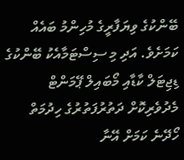ބޭންކުގެ ވިޔަފާރީގެ މުހިންމު ބައެއް ކަމަށެވެ. އަދި މި ސިސްޓަމާއެކު ބޭންކުގެ ޑިޖިޓަލް ކާޑާއި މޯބައިލް ޕޭމަންޓް މެދުވެރިކޮށް ދަތުރުފަތުރުގެ ހިދުމަތް ހޯދޭނެ ކަމަށް އޭނާ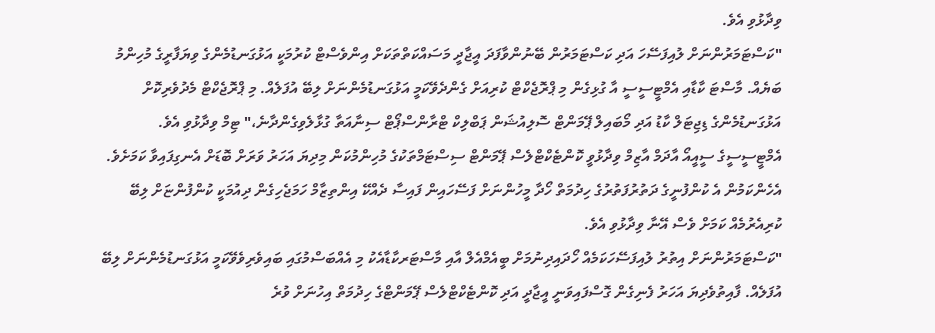ވިދާޅުވި އެވެ.
"ކަސްޓަމަރުންނަށް ލުއިފަސޭހަ އަދި ކަސްޓަމަރުން ބޭނުންވާފަދަ އީޖާދީ މަސައްކަތްތަކަށް އިންވެސްޓް ކުރުމަކީ އަޅުގަނޑުމެންގެ ވިޔަފާރީގެ މުހިންމު ބަޔެއް. މާސްޓަ ކާޑާއި އެމްޓީސީސީ އާ ގުޅިގެން މި ޕްރޮޖެކްޓް ކުރިއަށް ގެންދެވޭކަމީ އަޅުގަނޑުމެންނަށް ލިބޭ އުފަލެއް. މި ޕްރޮޖެކްޓް މެދުވެރިކޮށް އަޅުގަނޑުމެންގެ ޑިޖިޓަލް ކާޑު އަދި މޯބައިލް ޕޭމަންޓް ސޮލިއުޝަން ޕަބްލިކް ޓްރާންސްޕޯޓް ސިނާއަތާ ގުޅާލެވިގެންދާނެ،" ޓިމް ވިދާޅުވި އެވެ.
އެމްޓީސީސީގެ ސީއީއޯ އާދަމް އާޒިމް ވިދާޅުވީ ކޮންޓެކްޓްލެސް ޕޭމަންޓް ސިސްޓަމްތަކުގެ މުހިންމުކަން މިދިޔަ އަހަރު ވަރަށް ބޮޑަށް އެނގިފައިވާ ކަމަށެވެ. އެހެންކަމުން އެ ކުންފުނީގެ ދަތުރުފަތުރުގެ ހިދުމަތް ހޯދާ މީހުންނަށް ފަސޭހައިން ފައިސާ ދެއްކޭ އިންތިޒާމް ހަމަޖެހިގެން ދިއުމަކީ ކުންފުންޏަށް ލިބޭ ކުރިއެރުމެއް ކަމަށް ވެސް އޭނާ ވިދާޅުވި އެވެ.
"ކަސްޓަމަރުންނަށް އިތުރު ލުއިފަސޭހަކަމެއް ހޯދައިދިނުމަށް ބީއެމްއެލް އާއި މާސްޓަރކާޑާއެކު މި އެއްބަސްމުގައި ބައިވެރިވެވޭކަމީ އަޅުގަނޑުމެންނަށް ލިބޭ އުފަލެއް. ފާއިތުވެދިޔަ އަހަރު ފެނިގެން ގޮސްފައިވަނީ އީޖާދީ އަދި ކޮންޓެކްޓްލެސް ޕޭމަންޓްގެ ހިދުމަތް އިހުނަށް ވުރެ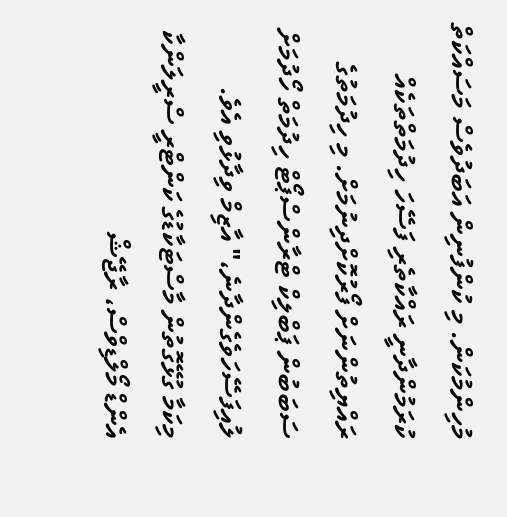މުހިންމުކަން. މި ކުންފުނިން އަބަދުވެސް މަސައްކަތް ކުރަމުންދާނީ ރައްކާތެރި ފަސޭހަ ހިދުމަތްތަކެއް ރައްޔިތުންނަށް ފޯރުކޮށްދިނުމަށް. މި ހިދުމަތުގެ ސަބަބުން ޕަބްލިކް ޓްރާންސްޕޯޓް ހިދުމަތް ހޯދުމަށް ލުއިފަސޭހަވެގެންދާނެ،" އާޒިމް ވިދާޅުވި އެވެ.
މިކަމާ ގުޅޭގޮތުން މާސްޓަކާޑުގެ ކަންޓްރީ ސްރީލަންކާ އެންޑް މޯލްޑިވްސް، ރާޖޭޝް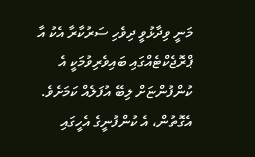މަނީ ވިދާޅުވީ ދިވެހި ސަރުކާރާ އެކު އާ ޕްރޮޖެކްޓެއްގައި ބައިވެރިވުމަކީ އެ ކުންފުންޏަށް ލިބޭ އުފަލެއް ކަމަށެވެ. އެގޮތުން، އެ ކުންފުނީގެ އެހީގައި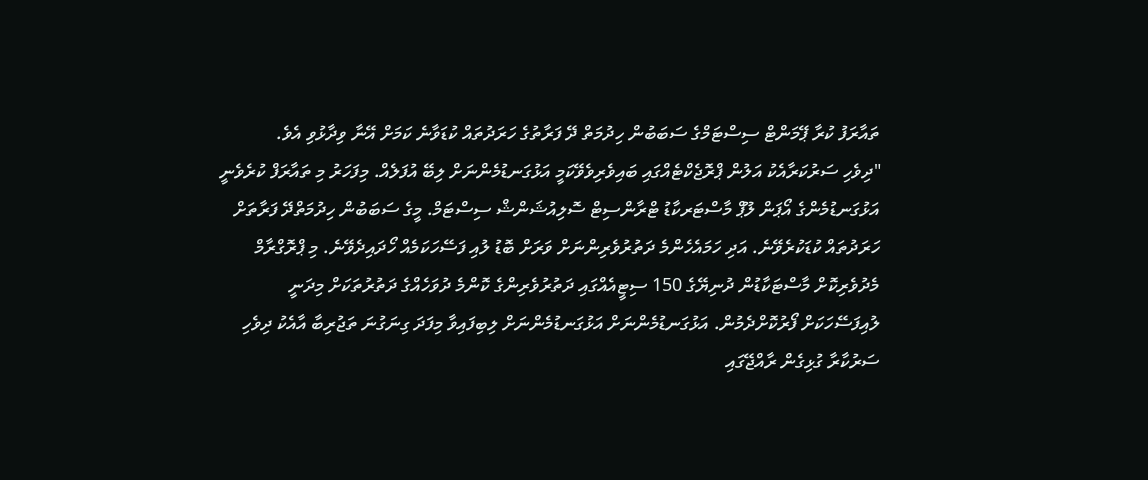ތައާރަފު ކުރާ ޕޭމަންޓް ސިސްޓަމްގެ ސަބަބުން ހިދުމަތް ދޭ ފަރާތުގެ ހަރަދުތައް ކުޑަވާނެ ކަމަށް އޭނާ ވިދާޅުވި އެވެ.
"ދިވެހި ސަރުކަރާއެކު އަލުން ޕްރޮޖެކްޓެއްގައި ބައިވެރިވެވޭކަމީ އަޅުގަނޑުމެންނަށް ލިބޭ އުފަލެއް. މިފަހަރު މި ތައާރަފް ކުރެވެނީ އަޅުގަނޑުމެންގެ އޯޕަން ލޫޕް މާސްޓަރކާޑު ޓްރާންސިޓް ސޮލިއުޝަންޝް ސިސްޓަމް. މީގެ ސަބަބުން ހިދުމަތްދޭ ފަރާތަށް ހަރަދުތައް ކުޑަކުރެވޭނެ. އަދި ހަމައެހެންމެ ދަތުރުވެރިންނަށް ވަރަށް ބޮޑު ލުއި ފަސޭހަކަމެއް ހޯދައިދެވޭނެ. މި ޕްރޮގްރާމް މެދުވެރިކޮށް މާސްޓަކާޑުން ދުނިޔޭގެ 150 ސިޓީއެއްގައި ދަތުރުވެރިންގެ ކޮންމެ ދުވަހެއްގެ ދަތުރުތަކަށް މިދަނީ ލުއިފަސޭހަކަށް ފޯރުކޮށްދެމުން. އަޅުގަނޑުމެންނަށް އަޅުގަނޑުމެންނަށް ލިބިފައިވާ މިފަދަ ގިނަގުނަ ތަޖުރިބާ އާއެކު ދިވެހި ސަރުކާރާ ގުޅިގެން ރާއްޖޭގައި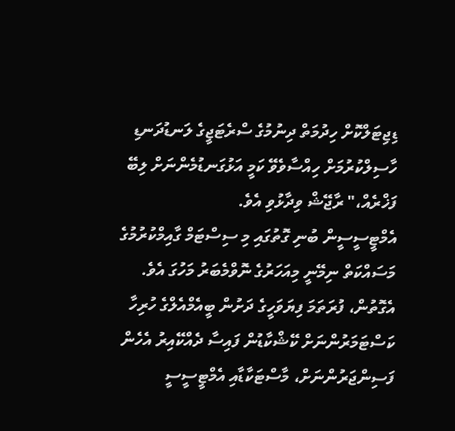ޑިޖިޓަލްކޮށް ހިދުމަތް ދިނުމުގެ ސްރެޓަޖީގެ ލަނޑުދަނޑި ހާސިލްކުރުމަށް ހިއްސާވެވޭ ކަމީ އަޅުގަނޑުމެންނަށް ލިބޭ ފަޚްރެއް،" ރާޖޭޝް ވިދާޅުވި އެވެ.
އެމްޓީސީސީން ބުނި ގޮތުގައި މި ސިސްޓަމް ގާއިމްކުރުމުގެ މަސައްކަތް ނިމޭނީ މިއަހަރުގެ ނޮވްމެބަރު މަހުގަ އެވެ. އެގޮތުން، ފުރަތަމަ ފިޔަވަހީގެ ދަށުން ބީއެމްއެލްގެ ހުރިހާ ކަސްޓަމަރުންނަށް ކޭޝްކާޑުން ފައިސާ ދެއްކޭއިރު އެހެން ފަސިންޖަރުންނަށް، މާސްޓަކާޑާއި އެމްޓީސީސީ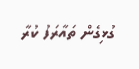ގުޅިގެން ތައާރަފު ކުރާ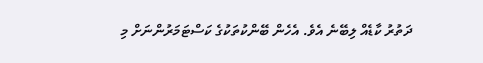ދަތުރު ކާޑެއް ލިބޭނެ އެވެ. އެހެން ބޭންކުތަކުގެ ކަސްޓަމަރުންނަށް މި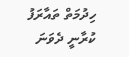ހިދުމަތް ތައާރަފު ކުރާނީ ދެވަނަ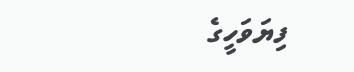ފިޔަވަހީގެ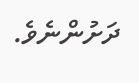ދަށުންނެވެ.